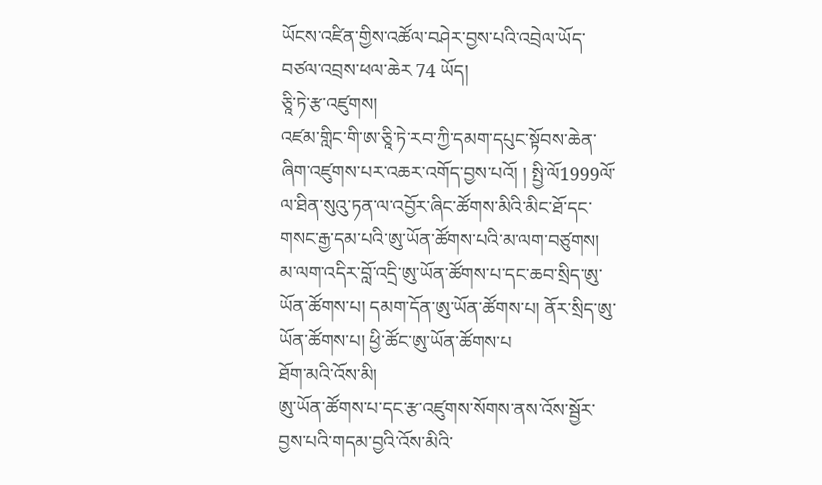ཡོངས་འཛིན་གྱིས་འཚོལ་བཤེར་བྱས་པའི་འབྲེལ་ཡོད་བཙལ་འབྲས་ཕལ་ཆེར 74 ཡོད།
ཅཱི་ཏེ་རྩ་འཛུགས།
འཛམ་གླིང་གི་ཨ་ཅཱི་ཏེ་རབ་ཀྱི་དམག་དཔུང་སྟོབས་ཆེན་ཞིག་འཛུགས་པར་འཆར་འགོད་བྱས་པའོ། ། སྤྱི་ལོ1999ལོ་ལ་ཐིན་སུའུ་ཏན་ལ་འབྱོར་ཞིང་ཚོགས་མིའི་མིང་ཐོ་དང་གསང་རྒྱ་དམ་པའི་ཨུ་ཡོན་ཚོགས་པའི་མ་ལག་བཙུགས། མ་ལག་འདིར་བློ་འདྲི་ཨུ་ཡོན་ཚོགས་པ་དང་ཆབ་སྲིད་ཨུ་ཡོན་ཚོགས་པ། དམག་དོན་ཨུ་ཡོན་ཚོགས་པ། ནོར་སྲིད་ཨུ་ཡོན་ཚོགས་པ། ཕྱི་ཚོང་ཨུ་ཡོན་ཚོགས་པ
ཐོག་མའི་འོས་མི།
ཨུ་ཡོན་ཚོགས་པ་དང་རྩ་འཛུགས་སོགས་ནས་འོས་སྦྱོར་བྱས་པའི་གདམ་བྱའི་འོས་མིའི་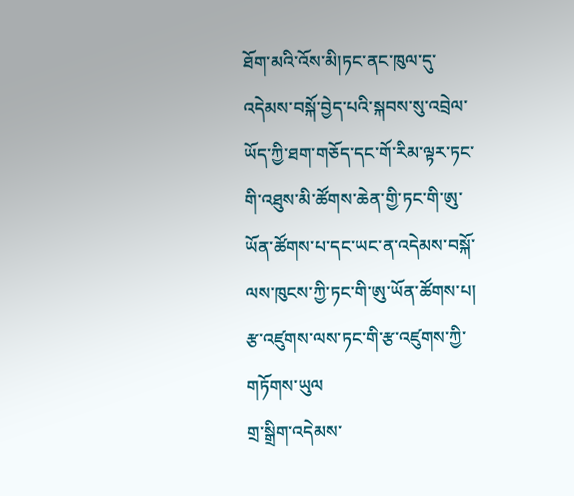ཐོག་མའི་འོས་མི།ཏང་ནང་ཁུལ་དུ་འདེམས་བསྐོ་བྱེད་པའི་སྐབས་སུ་འབྲེལ་ཡོད་ཀྱི་ཐག་གཅོད་དང་གོ་རིམ་ལྟར་ཏང་གི་འཐུས་མི་ཚོགས་ཆེན་གྱི་ཏང་གི་ཨུ་ཡོན་ཚོགས་པ་དང་ཡང་ན་འདེམས་བསྐོ་ལས་ཁུངས་ཀྱི་ཏང་གི་ཨུ་ཡོན་ཚོགས་པ། རྩ་འཛུགས་ལས་ཏང་གི་རྩ་འཛུགས་ཀྱི་གཏོགས་ཡུལ
གྲ་སྒྲིག་འདེམས་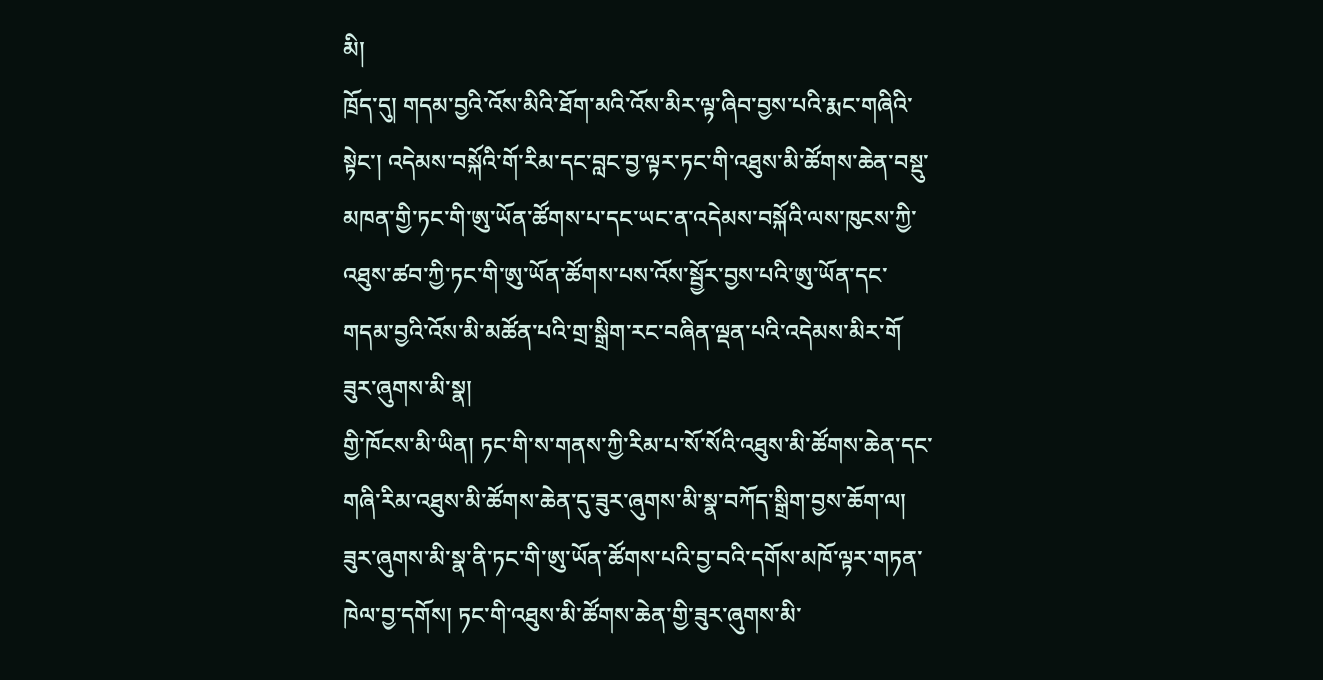མི།
ཁྲོད་དུ། གདམ་བྱའི་འོས་མིའི་ཐོག་མའི་འོས་མིར་ལྟ་ཞིབ་བྱས་པའི་རྨང་གཞིའི་སྟེང་། འདེམས་བསྐོའི་གོ་རིམ་དང་བླང་བྱ་ལྟར་ཏང་གི་འཐུས་མི་ཚོགས་ཆེན་བསྡུ་མཁན་གྱི་ཏང་གི་ཨུ་ཡོན་ཚོགས་པ་དང་ཡང་ན་འདེམས་བསྐོའི་ལས་ཁུངས་ཀྱི་འཐུས་ཚབ་ཀྱི་ཏང་གི་ཨུ་ཡོན་ཚོགས་པས་འོས་སྦྱོར་བྱས་པའི་ཨུ་ཡོན་དང་གདམ་བྱའི་འོས་མི་མཚོན་པའི་གྲ་སྒྲིག་རང་བཞིན་ལྡན་པའི་འདེམས་མིར་གོ
ཟུར་ཞུགས་མི་སྣ།
གྱི་ཁོངས་མི་ཡིན། ཏང་གི་ས་གནས་ཀྱི་རིམ་པ་སོ་སོའི་འཐུས་མི་ཚོགས་ཆེན་དང་གཞི་རིམ་འཐུས་མི་ཚོགས་ཆེན་དུ་ཟུར་ཞུགས་མི་སྣ་བཀོད་སྒྲིག་བྱས་ཆོག་ལ། ཟུར་ཞུགས་མི་སྣ་ནི་ཏང་གི་ཨུ་ཡོན་ཚོགས་པའི་བྱ་བའི་དགོས་མཁོ་ལྟར་གཏན་ཁེལ་བྱ་དགོས། ཏང་གི་འཐུས་མི་ཚོགས་ཆེན་གྱི་ཟུར་ཞུགས་མི་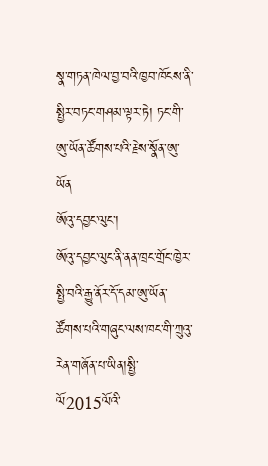སྣ་གཏན་ཁེལ་བྱ་བའི་ཁྱབ་ཁོངས་ནི་སྤྱིར་བཏང་གཤམ་ལྟར་ཏེ། ཏང་གི་ཨུ་ཡོན་ཚོགས་པའི་རྗེས་སྣོན་ཨུ་ཡོན
ཨོའུ་དབྱང་ལུང་།
ཨོའུ་དབྱང་ལུང་ནི་ནན་ཁྲང་གྲོང་ཁྱེར་སྤྱི་བའི་རྒྱུ་ནོར་དོ་དམ་ཨུ་ཡོན་ཚོགས་པའི་གཞུང་ལས་ཁང་གི་ཀྲུའུ་རེན་གཞོན་པ་ཡིན།སྤྱི་ལོ2015ལོའི་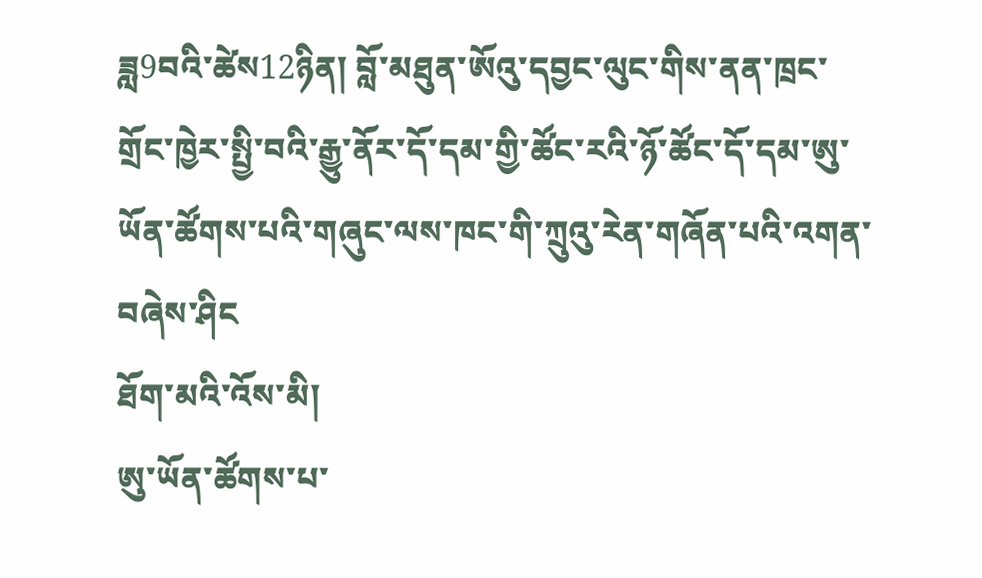ཟླ9བའི་ཚེས12ཉིན། བློ་མཐུན་ཨོའུ་དབྱང་ལུང་གིས་ནན་ཁྲང་གྲོང་ཁྱེར་སྤྱི་བའི་རྒྱུ་ནོར་དོ་དམ་གྱི་ཚོང་རའི་ཉོ་ཚོང་དོ་དམ་ཨུ་ཡོན་ཚོགས་པའི་གཞུང་ལས་ཁང་གི་ཀྲུའུ་རེན་གཞོན་པའི་འགན་བཞེས་ཤིང
ཐོག་མའི་འོས་མི།
ཨུ་ཡོན་ཚོགས་པ་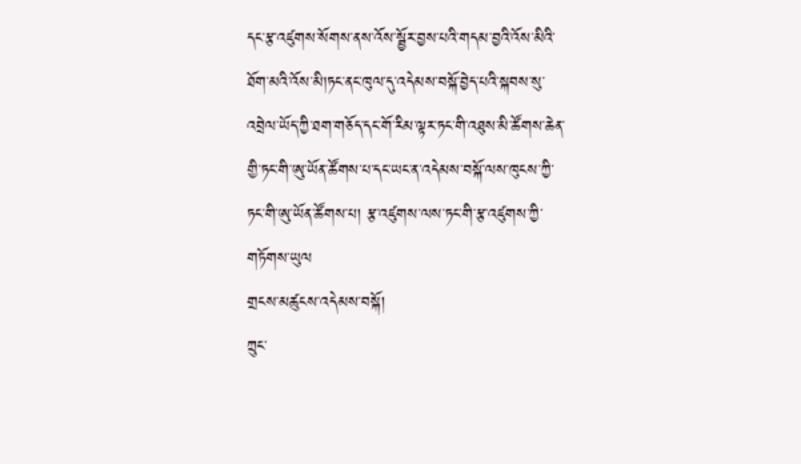དང་རྩ་འཛུགས་སོགས་ནས་འོས་སྦྱོར་བྱས་པའི་གདམ་བྱའི་འོས་མིའི་ཐོག་མའི་འོས་མི།ཏང་ནང་ཁུལ་དུ་འདེམས་བསྐོ་བྱེད་པའི་སྐབས་སུ་འབྲེལ་ཡོད་ཀྱི་ཐག་གཅོད་དང་གོ་རིམ་ལྟར་ཏང་གི་འཐུས་མི་ཚོགས་ཆེན་གྱི་ཏང་གི་ཨུ་ཡོན་ཚོགས་པ་དང་ཡང་ན་འདེམས་བསྐོ་ལས་ཁུངས་ཀྱི་ཏང་གི་ཨུ་ཡོན་ཚོགས་པ། རྩ་འཛུགས་ལས་ཏང་གི་རྩ་འཛུགས་ཀྱི་གཏོགས་ཡུལ
གྲངས་མཚུངས་འདེམས་བསྐོ།
ཀྲུང་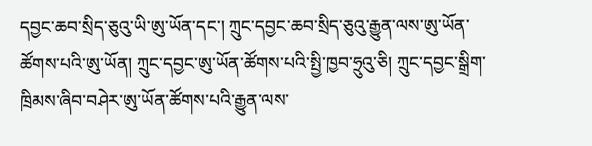དབྱང་ཆབ་སྲིད་ཅུའུ་ཡི་ཨུ་ཡོན་དང་། ཀྲུང་དབྱང་ཆབ་སྲིད་ཅུའུ་རྒྱུན་ལས་ཨུ་ཡོན་ཚོགས་པའི་ཨུ་ཡོན། ཀྲུང་དབྱང་ཨུ་ཡོན་ཚོགས་པའི་སྤྱི་ཁྱབ་ཧྲུའུ་ཅི། ཀྲུང་དབྱང་སྒྲིག་ཁྲིམས་ཞིབ་བཤེར་ཨུ་ཡོན་ཚོགས་པའི་རྒྱུན་ལས་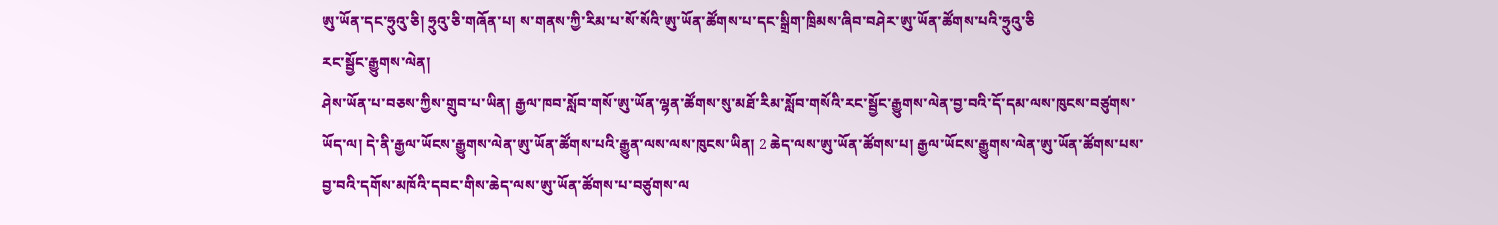ཨུ་ཡོན་དང་ཧྲུའུ་ཅི། ཧྲུའུ་ཅི་གཞོན་པ། ས་གནས་ཀྱི་རིམ་པ་སོ་སོའི་ཨུ་ཡོན་ཚོགས་པ་དང་སྒྲིག་ཁྲིམས་ཞིབ་བཤེར་ཨུ་ཡོན་ཚོགས་པའི་ཧྲུའུ་ཅི
རང་སྦྱོང་རྒྱུགས་ལེན།
ཤེས་ཡོན་པ་བཅས་ཀྱིས་གྲུབ་པ་ཡིན། རྒྱལ་ཁབ་སློབ་གསོ་ཨུ་ཡོན་ལྷན་ཚོགས་སུ་མཐོ་རིམ་སློབ་གསོའི་རང་སྦྱོང་རྒྱུགས་ལེན་བྱ་བའི་དོ་དམ་ལས་ཁུངས་བཙུགས་ཡོད་ལ། དེ་ནི་རྒྱལ་ཡོངས་རྒྱུགས་ལེན་ཨུ་ཡོན་ཚོགས་པའི་རྒྱུན་ལས་ལས་ཁུངས་ཡིན། 2 ཆེད་ལས་ཨུ་ཡོན་ཚོགས་པ། རྒྱལ་ཡོངས་རྒྱུགས་ལེན་ཨུ་ཡོན་ཚོགས་པས་བྱ་བའི་དགོས་མཁོའི་དབང་གིས་ཆེད་ལས་ཨུ་ཡོན་ཚོགས་པ་བཙུགས་ལ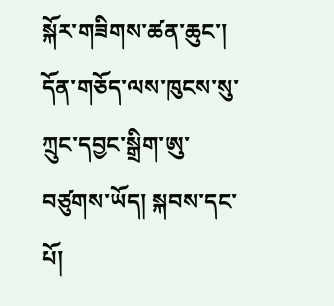སྐོར་གཟིགས་ཚན་ཆུང་།
དོན་གཅོད་ལས་ཁུངས་སུ་ཀྲུང་དབྱང་སྒྲིག་ཨུ་བཙུགས་ཡོད། སྐབས་དང་པོ།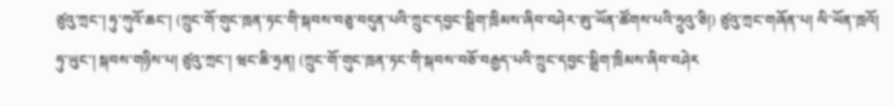ཙུའུ་ཀྲང་། ཧུ་ཀུའོ་ཆང་། (ཀྲུང་གོ་གུང་ཁྲན་ཏང་གི་སྐབས་བཅུ་བདུན་པའི་ཀྲུང་དབྱང་སྒྲིག་ཁྲིམས་ཞིབ་བཤེར་ཨུ་ཡོན་ཚོགས་པའི་ཧྲུའུ་ཅི།) ཙུའུ་ཀྲང་གཞོན་པ། ལི་ཡོན་ཁྲའོ། ཧུ་ཡུང་། སྐབས་གཉིས་པ། ཙུའུ་ཀྲང་། ཝང་ཆི་ཧྲན། (ཀྲུང་གོ་གུང་ཁྲན་ཏང་གི་སྐབས་བཅོ་བརྒྱད་པའི་ཀྲུང་དབྱང་སྒྲིག་ཁྲིམས་ཞིབ་བཤེར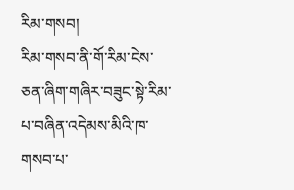རིམ་གསབ།
རིམ་གསབ་ནི་གོ་རིམ་ངེས་ཅན་ཞིག་གཞིར་བཟུང་སྟེ་རིམ་པ་བཞིན་འདེམས་མིའི་ཁ་གསབ་པ་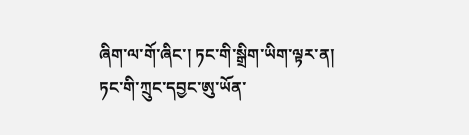ཞིག་ལ་གོ་ཞིང་། ཏང་གི་སྒྲིག་ཡིག་ལྟར་ན། ཏང་གི་ཀྲུང་དབྱང་ཨུ་ཡོན་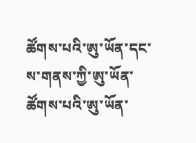ཚོགས་པའི་ཨུ་ཡོན་དང་ས་གནས་ཀྱི་ཨུ་ཡོན་ཚོགས་པའི་ཨུ་ཡོན་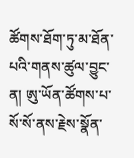ཚོགས་ཐོག་ཏུ་མ་ཐོན་པའི་གནས་ཚུལ་བྱུང་ན། ཨུ་ཡོན་ཚོགས་པ་སོ་སོ་ནས་རྗེས་སྣོན་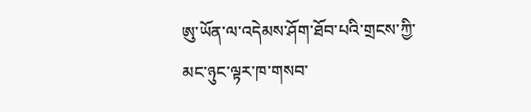ཨུ་ཡོན་ལ་འདེམས་ཤོག་ཐོབ་པའི་གྲངས་ཀྱི་མང་ཉུང་ལྟར་ཁ་གསབ་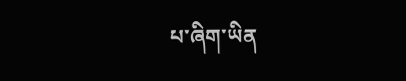པ་ཞིག་ཡིན